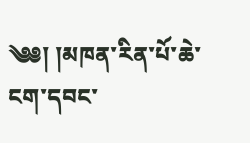༄༅། །མཁན་རིན་པོ་ཆེ་ངག་དབང་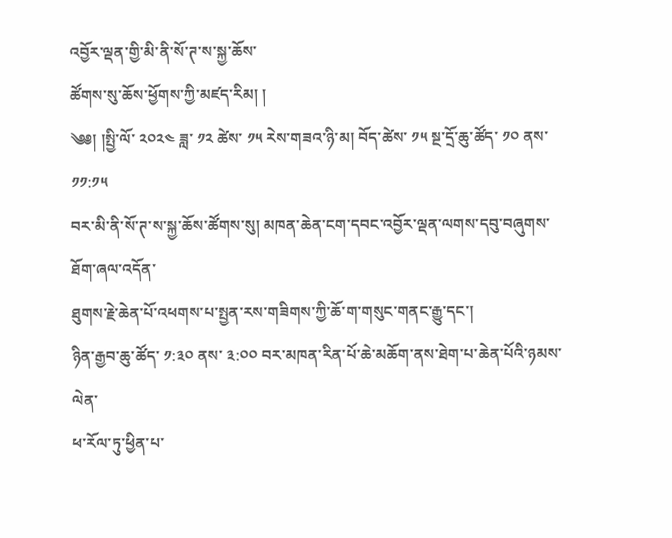འབྱོར་ལྡན་གྱི་མི་ནི་སོ་ཊ་ས་སྐྱ་ཆོས་
ཚོགས་སུ་ཆོས་ཕྱོགས་ཀྱི་མཛད་རིམ། །
༄༅། །སྤྱི་ལོ་ ༢༠༢༤ ཟླ་ ༡༢ ཚེས་ ༡༥ རེས་གཟའ་ཉི་མ། བོད་ཚེས་ ༡༥ སྔ་དྲོ་ཆུ་ཚོད་ ༡༠ ནས་ ༡༡:༡༥
བར་མི་ནི་སོ་ཊ་ས་སྐྱ་ཆོས་ཚོགས་སུ། མཁན་ཆེན་ངག་དབང་འབྱོར་ལྡན་ལགས་དབུ་བཞུགས་ཐོག་ཞལ་འདོན་
ཐུགས་རྗེ་ཆེན་པོ་འཕགས་པ་སྤྱན་རས་གཟིགས་ཀྱི་ཆོ་ག་གསུང་གནང་རྒྱུ་དང་།
ཉིན་རྒྱབ་ཆུ་ཚོད་ ༡:༣༠ ནས་ ༣:༠༠ བར་མཁན་རིན་པོ་ཆེ་མཆོག་ནས་ཐེག་པ་ཆེན་པོའི་ཉམས་ལེན་
ཕ་རོལ་ཏུ་ཕྱིན་པ་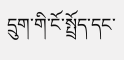དྲུག་གི་ངོ་སྤྲོད་དང་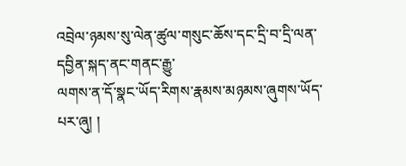འབྲེལ་ཉམས་སུ་ལེན་ཚུལ་གསུང་ཆོས་དང་དྲི་བ་དྲི་ལན་དབྱིན་སྐད་ནང་གནང་རྒྱུ་
ལགས་ན་དོ་སྣང་ཡོད་རིགས་རྣམས་མཉམས་ཞུགས་ཡོད་པར་ཞུ། །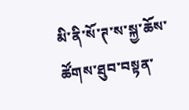མི་ནི་སོ་ཊ་ས་སྐྱ་ཆོས་ཚོགས་ཐུབ་བསྟན་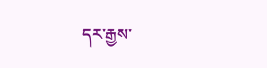དར་རྒྱས་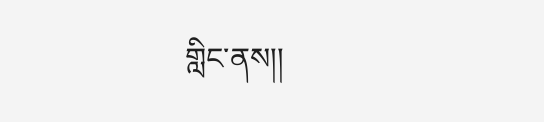གླིང་ནས།།